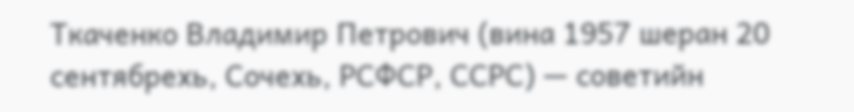Ткаченко Владимир Петрович (вина 1957 шеран 20 сентябрехь, Сочехь, РСФСР, ССРС) — советийн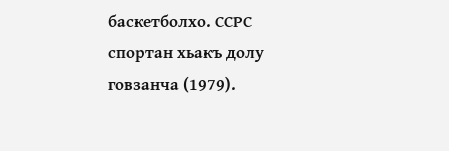баскетболхо. ССРС спортан хьакъ долу говзанча (1979).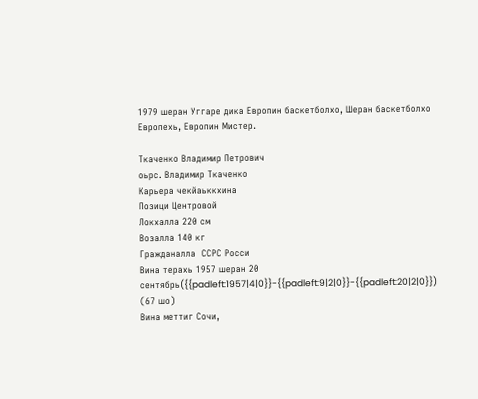1979 шеран Уггаре дика Европин баскетболхо, Шеран баскетболхо Европехь, Европин Мистер.

Ткаченко Владимир Петрович
оьрс. Владимир Ткаченко
Карьера чекйаьккхина
Позици Центровой
Локхалла 220 см
Возалла 140 кг
Гражданалла  ССРС Росси
Вина терахь 1957 шеран 20 сентябрь({{padleft:1957|4|0}}-{{padleft:9|2|0}}-{{padleft:20|2|0}}) (67 шо)
Вина меттиг Сочи,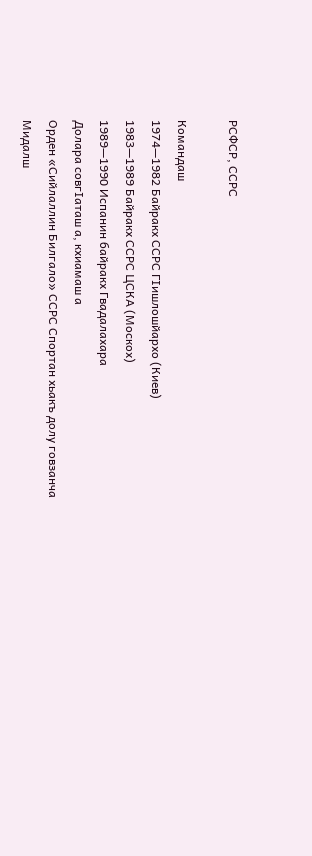РСФСР, ССРС

Командаш
1974—1982 Байракх ССРС ГӀишлошйархо (Киев)
1983—1989 Байракх ССРС ЦСКА (Москох)
1989—1990 Испанин байракх Гвадалахара
Долара совгӀаташ а, кхиамаш а
Орден «Сийлаллин Билгало» ССРС Спортан хьакъ долу говзанча
Мидалш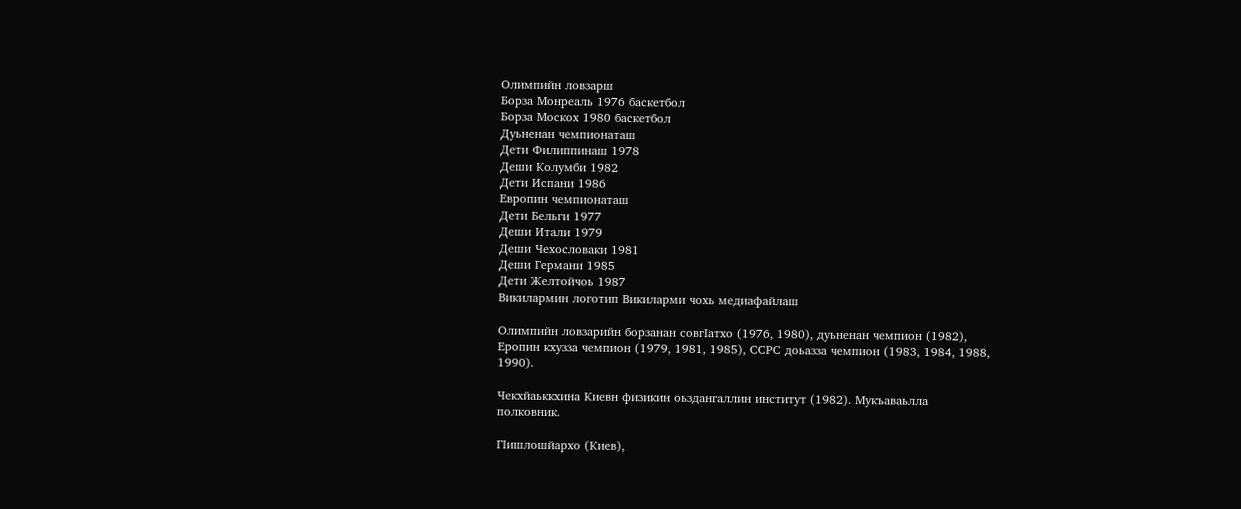Олимпийн ловзарш
Борза Монреаль 1976 баскетбол
Борза Москох 1980 баскетбол
Дуьненан чемпионаташ
Дети Филиппинаш 1978
Деши Колумби 1982
Дети Испани 1986
Европин чемпионаташ
Дети Бельги 1977
Деши Итали 1979
Деши Чехословаки 1981
Деши Германи 1985
Дети Желтойчоь 1987
Викилармин логотип Викиларми чохь медиафайлаш

Олимпийн ловзарийн борзанан совгӀатхо (1976, 1980), дуьненан чемпион (1982), Еропин кхузза чемпион (1979, 1981, 1985), ССРС доьазза чемпион (1983, 1984, 1988, 1990).

Чекхйаьккхина Киевн физикин оьздангаллин институт (1982). Мукъаваьлла полковник.

ГӀишлошйархо (Киев),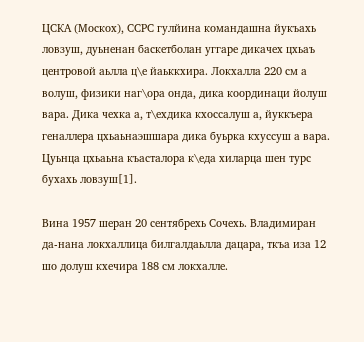ЦСКА (Москох), ССРС гулйина командашна йукъахь ловзуш, дуьненан баскетболан уггаре дикачех цхьаъ центровой аьлла ц\е йаьккхира. Локхалла 220 см а волуш, физики наг\ора онда, дика координаци йолуш вара. Дика чехка а, т\ехдика кхоссалуш а, йуккъера геналлера цхьаьнаэшшара дика буьрка кхуссуш а вара. Цуьнца цхьаьна къасталора к\еда хиларца шен турс бухахь ловзуш[1].

Вина 1957 шеран 20 сентябрехь Сочехь. Владимиран да-нана локхаллица билгалдаьлла дацара, ткъа иза 12 шо долуш кхечира 188 см локхалле.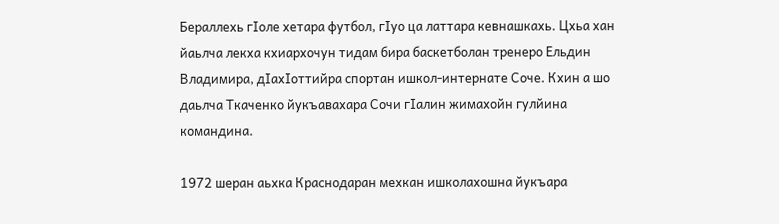Бераллехь гӀоле хетара футбол, гӀуо ца латтара кевнашкахь. Цхьа хан йаьлча лекха кхиархочун тидам бира баскетболан тренеро Ельдин Владимира, дӀахӀоттийра спортан ишкол-интернате Соче. Кхин а шо даьлча Ткаченко йукъавахара Сочи гӀалин жимахойн гулйина командина.

1972 шеран аьхка Краснодаран мехкан ишколахошна йукъара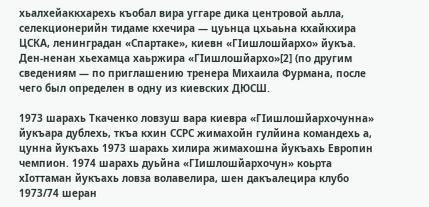хьалхейаккхарехь къобал вира уггаре дика центровой аьлла, селекционерийн тидаме кхечира — цуьнца цхьаьна кхайкхира ЦСКА, ленинградан «Спартаке», киевн «ГӀишлошйархо» йукъа. Ден-ненан хьехамца хаьржира «ГӀишлошйархо»[2] (по другим сведениям — по приглашению тренера Михаила Фурмана, после чего был определен в одну из киевских ДЮСШ.

1973 шарахь Ткаченко ловзуш вара киевра «ГӀишлошйархочунна» йукъара дублехь, ткъа кхин ССРС жимахойн гулйина командехь а, цунна йукъахь 1973 шарахь хилира жимахошна йукъахь Европин чемпион. 1974 шарахь дуьйна «ГӀишлошйархочун» коьрта хӀоттаман йукъахь ловза волавелира, шен дакъалецира клубо 1973/74 шеран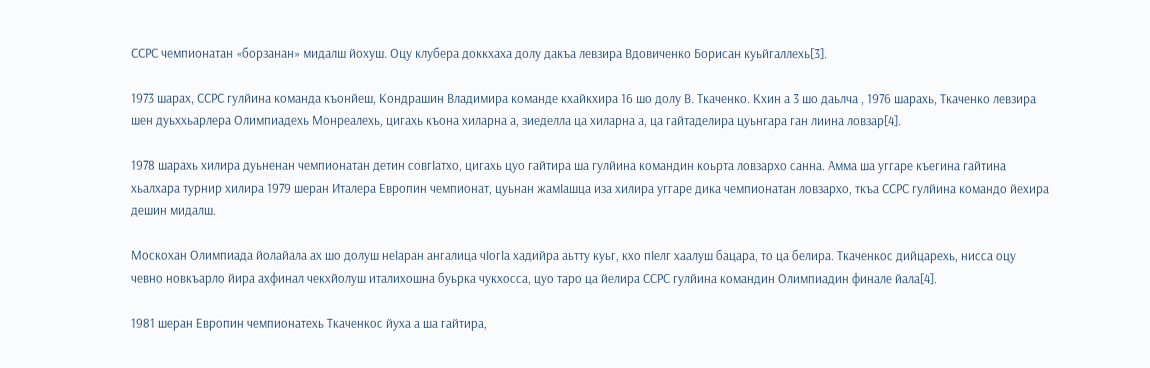ССРС чемпионатан «борзанан» мидалш йохуш. Оцу клубера доккхаха долу дакъа левзира Вдовиченко Борисан куьйгаллехь[3].

1973 шарах, ССРС гулйина команда къонйеш, Кондрашин Владимира команде кхайкхира 16 шо долу В. Ткаченко. Кхин а 3 шо даьлча , 1976 шарахь, Ткаченко левзира шен дуьххьарлера Олимпиадехь Монреалехь, цигахь къона хиларна а, зиеделла ца хиларна а, ца гайтаделира цуьнгара ган лиина ловзар[4].

1978 шарахь хилира дуьненан чемпионатан детин совгӀатхо, цигахь цуо гайтира ша гулйина командин коьрта ловзархо санна. Амма ша уггаре къегина гайтина хьалхара турнир хилира 1979 шеран Италера Европин чемпионат, цуьнан жамӀашца иза хилира уггаре дика чемпионатан ловзархо, ткъа ССРС гулйина командо йехира дешин мидалш.

Москохан Олимпиада йолайала ах шо долуш неӀаран ангалица чӀогӀа хадийра аьтту куьг, кхо пӀелг хаалуш бацара, то ца белира. Ткаченкос дийцарехь, нисса оцу чевно новкъарло йира ахфинал чекхйолуш италихошна буьрка чукхосса, цуо таро ца йелира ССРС гулйина командин Олимпиадин финале йала[4].

1981 шеран Европин чемпионатехь Ткаченкос йуха а ша гайтира,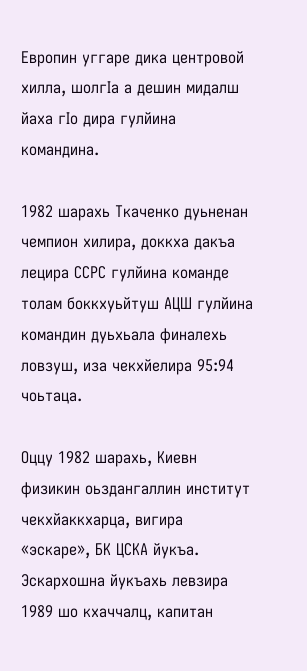Европин уггаре дика центровой хилла, шолгӀа а дешин мидалш йаха гӀо дира гулйина командина.

1982 шарахь Ткаченко дуьненан чемпион хилира, доккха дакъа лецира ССРС гулйина команде толам боккхуьйтуш АЦШ гулйина командин дуьхьала финалехь ловзуш, иза чекхйелира 95:94 чоьтаца.

Оццу 1982 шарахь, Киевн физикин оьздангаллин институт чекхйаккхарца, вигира «эскаре», БК ЦСКА йукъа. Эскархошна йукъахь левзира 1989 шо кхаччалц, капитан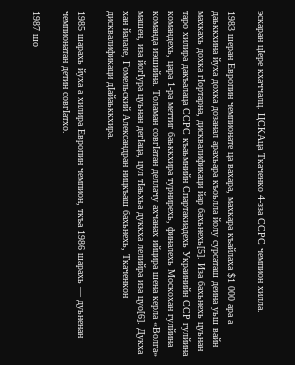эскаран цӀере кхаччалц. ЦСКАца Ткаченко 4-зза ССРС чемпион хилла.

1983 шеран Европин чемпионате ца вахара, махкара къайлаха $1 000 ара а даьккхина йуха дохка дозанал арахьара къоьлла йолу сурсаташ деина уьш вайн махкахь дохка гӀортарна, дисквалификаци йар бахьнехь[5]. Иза бахьнехь цуьнан таро хилира дакъалаца ССРС къаьмнийн Спартакиадехь Украинийн ССР гулйина командехь, цара 1-ра меттиг баьккхира турнирехь, финалехь Москохан гулйина команда иэшийна. Толаман совгӀатан деллачу ахчанах ийцира шена керла «Волга» машен, иза йогӀура цуьнан дегӀаца, цул тӀаьхьа дуккха лелийра иза цуо[6]. Дукха хан йалале, Гомельский Александран ницкъаш бахьнехь, Ткаченкон дисквалификаци дӀайаьккхира.

1985 шарахь йуха а хилира Европин чемпион, ткъа 1986 шарахь — дуьненан чемпионатан детин совгӀатхо.

1987 шо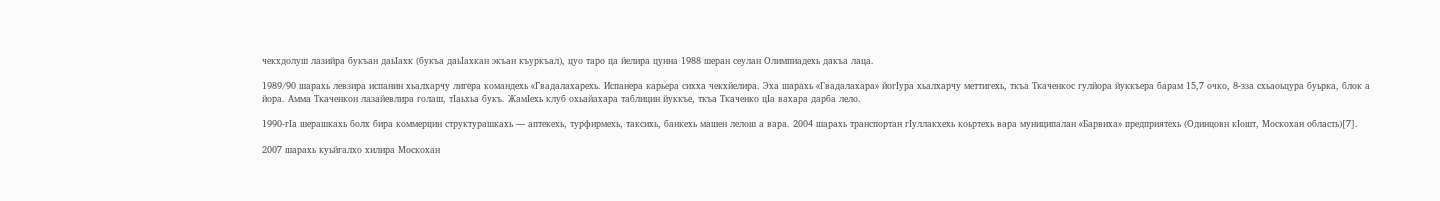чекхдолуш лазийра букъан даьӀахк (букъа даьӀахкан экъан къуркъал), цуо таро ца йелира цунна 1988 шеран сеулан Олимпиадехь дакъа лаца.

1989/90 шарахь левзира испанин хьалхарчу лигера командехь «Гвадалахарехь. Испанера карьера сихха чекхйелира. Эха шарахь «Гвадалахара» йогӀура хьалхарчу меттигехь, ткъа Ткаченкос гулйора йуккъера барам 15,7 очко, 8-зза схьаоьцура буьрка, блок а йора. Амма Ткаченкон лазайевлира голаш, тӀаьхьа букъ. ЖамӀехь клуб охьайахара таблицин йуккъе, ткъа Ткаченко цӀа вахара дарба лело.

1990-гӀа шерашкахь болх бира коммерцин структурашкахь — аптекехь, турфирмехь, таксихь, банкехь машен лелош а вара. 2004 шарахь транспортан гӀуллакхехь коьртехь вара муниципалан «Барвиха» предприятехь (Одинцовн кӀошт, Москохан область)[7].

2007 шарахь куьйгалхо хилира Москохан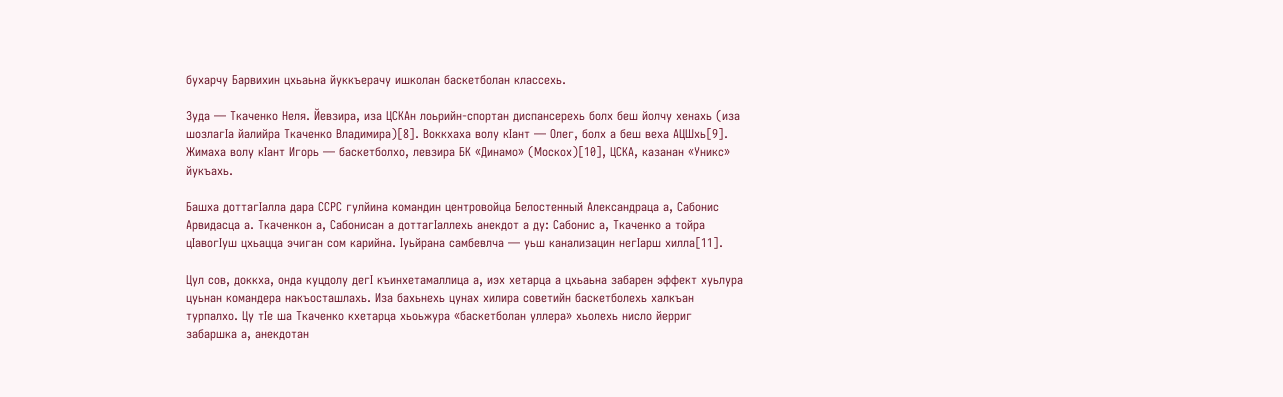бухарчу Барвихин цхьаьна йуккъерачу ишколан баскетболан классехь.

Зуда — Ткаченко Неля. Йевзира, иза ЦСКАн лоьрийн-спортан диспансерехь болх беш йолчу хенахь (иза шозлагӀа йалийра Ткаченко Владимира)[8]. Воккхаха волу кӀант — Олег, болх а беш веха АЦШхь[9]. Жимаха волу кӀант Игорь — баскетболхо, левзира БК «Динамо» (Москох)[10], ЦСКА, казанан «Уникс» йукъахь.

Башха доттагӀалла дара ССРС гулйина командин центровойца Белостенный Александраца а, Сабонис Арвидасца а. Ткаченкон а, Сабонисан а доттагӀаллехь анекдот а ду: Сабонис а, Ткаченко а тойра цӀавогӀуш цхьацца эчиган сом карийна. Ӏуьйрана самбевлча — уьш канализацин негӀарш хилла[11].

Цул сов, доккха, онда куцдолу дегӀ къинхетамаллица а, иэх хетарца а цхьаьна забарен эффект хуьлура цуьнан командера накъосташлахь. Иза бахьнехь цунах хилира советийн баскетболехь халкъан турпалхо. Цу тӀе ша Ткаченко кхетарца хьоьжура «баскетболан уллера» хьолехь нисло йерриг забаршка а, анекдотан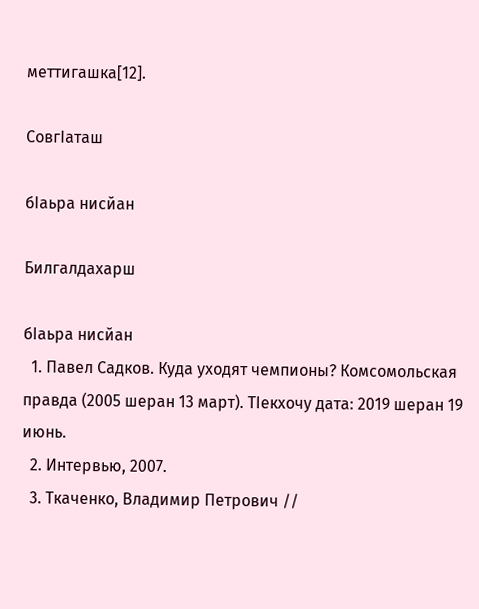меттигашка[12].

СовгӀаташ

бӀаьра нисйан

Билгалдахарш

бӀаьра нисйан
  1. Павел Садков. Куда уходят чемпионы? Комсомольская правда (2005 шеран 13 март). ТӀекхочу дата: 2019 шеран 19 июнь.
  2. Интервью, 2007.
  3. Ткаченко, Владимир Петрович //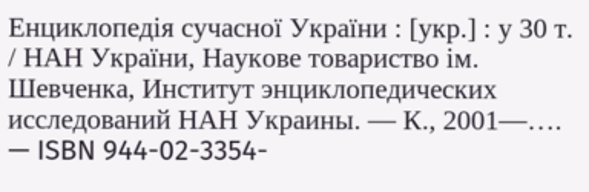Енциклопедія сучасної України : [укр.] : у 30 т. / НАН України, Наукове товариство ім. Шевченка, Институт энциклопедических исследований НАН Украины. — К., 2001—…. — ISBN 944-02-3354-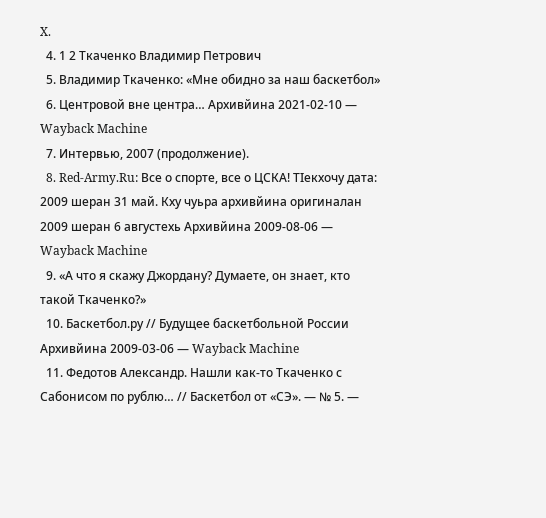X.
  4. 1 2 Ткаченко Владимир Петрович
  5. Владимир Ткаченко: «Мне обидно за наш баскетбол»
  6. Центровой вне центра… Архивйина 2021-02-10 — Wayback Machine
  7. Интервью, 2007 (продолжение).
  8. Red-Army.Ru: Все о спорте, все о ЦСКА! ТӀекхочу дата: 2009 шеран 31 май. Кху чуьра архивйина оригиналан 2009 шеран 6 августехь Архивйина 2009-08-06 — Wayback Machine
  9. «А что я скажу Джордану? Думаете, он знает, кто такой Ткаченко?»
  10. Баскетбол.ру // Будущее баскетбольной России Архивйина 2009-03-06 — Wayback Machine
  11. Федотов Александр. Нашли как-то Ткаченко с Сабонисом по рублю… // Баскетбол от «СЭ». — № 5. —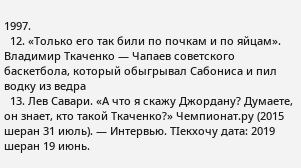1997.
  12. «Только его так били по почкам и по яйцам». Владимир Ткаченко — Чапаев советского баскетбола, который обыгрывал Сабониса и пил водку из ведра
  13. Лев Савари. «А что я скажу Джордану? Думаете, он знает, кто такой Ткаченко?» Чемпионат.ру (2015 шеран 31 июль). — Интервью. ТӀекхочу дата: 2019 шеран 19 июнь.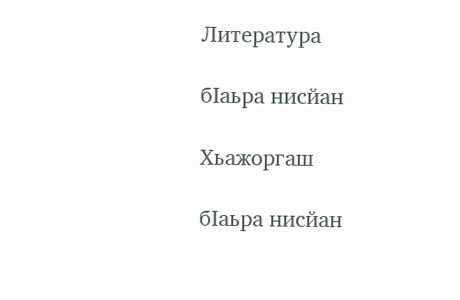Литература

бӀаьра нисйан

Хьажоргаш

бӀаьра нисйан